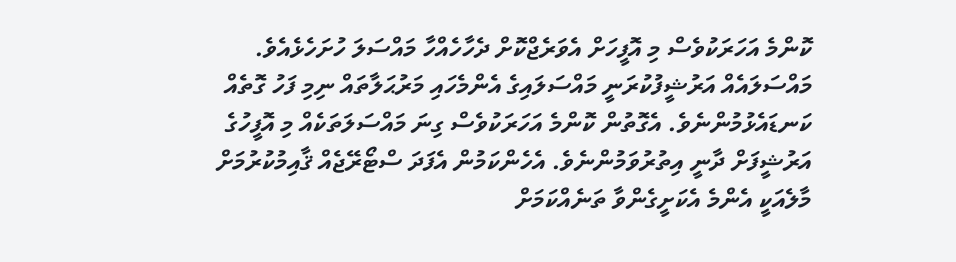ކޮންމެ އަހަރަކުވެސް މި އޮފީހަށް އެވަރެޖްކޮށް ދެހާހެއްހާ މައްސަލަ ހުށަހެޅެއެވެ. މައްސަލައެއް އަރުޝީފުކުރަނީ މައްސަލައިގެ އެންމެހައި މަރުޙަލާތައް ނިމި ފަހު ގޮތެއް ކަނޑައެޅުމުންނެވެ. އެގޮތުން ކޮންމެ އަހަރަކުވެސް ގިނަ މައްސަލަތަކެއް މި އޮފީހުގެ އަރުޝީފަށް ދާނީ އިތުރުވަމުންނެވެ. އެހެންކަމުން އެފަދަ ސްޓޯރޭޖެއް ޤާއިމުކުރުމަށް މާލެއަކީ އެންމެ އެކަށީގެންވާ ތަނެއްކަމަށް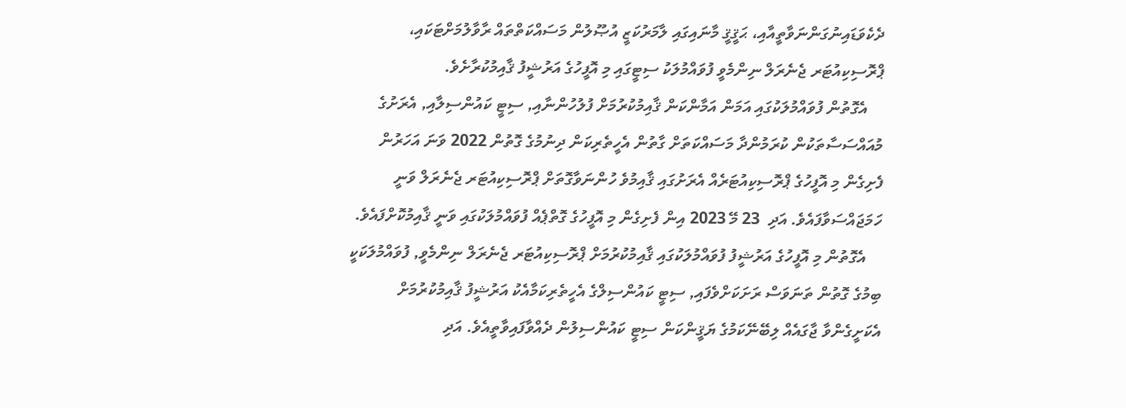ދެކެވަޑައިނުގަންނަވާތީއާއި، ޙަޤީޤީ މާނައިގައި ލާމަރުކަޒީ އުޞޫލުން މަސައްކަތްތައް ރާވާލުމަށްޓަކައި، ޕްރޮސިކިއުޓަރ ޖެނެރަލް ނިންމެވީ ފުވައްމުލަކު ސިޓީގައި މި އޮފީހުގެ އަރުޝީފު ޤާއިމުކުރާށެވެ.
    އެގޮތުން ފުވައްމުލަކުގައި އަމަން އަމާންކަން ޤާއިމުކުރުމަށް ފުލުހުންނާއި, ސިޓީ ކައުންސިލާއި, އެރަށުގެ މުއައްސަސާތަކުން ކުރަމުންދާ މަސައްކަތަށް ގާތުން އެހީތެރިކަން ދިނުމުގެ ގޮތުން 2022 ވަނަ އަހަރުން ފެށިގެން މި އޮފީހުގެ ޕްރޮސިކިއުޓަރެއް އެރަށުގައި ޤާއިމުވެ ހުންނަވާގޮތަށް ޕްރޮސިކިއުޓަރ ޖެނެރަލް ވަނީ ހަމަޖައްސަވާފައެވެ. އަދި  23 މޭ 2023 އިން ފެށިގެން މި އޮފީހުގެ ގޮތްޕެއް ފުވައްމުލަކުގައި ވަނީ ޤާއިމުކޮށްފައެވެ.
    އެގޮތުން މި އޮފީހުގެ އަރުޝީފު ފުވައްމުލަކުގައި ޤާއިމުކުރުމަށް ޕްރޮސިކިއުޓަރ ޖެނެރަލް ނިންމެވީ, ފުވައްމުލަކަކީ ބިމުގެ ގޮތުން ތަނަވަސް ރަށަކަށްވެފައި, ސިޓީ ކައުންސިލްގެ އެހީތެރިކަމާއެކު އަރުޝީފު ޤާއިމުކުރުމަށް އެކަށީގެންވާ ޖާގައެއް ލިބޭނޭކަމުގެ ޔަޤީންކަން ސިޓީ ކައުންސިލުން ދެއްވާފައިވާތީއެވެ. އަދި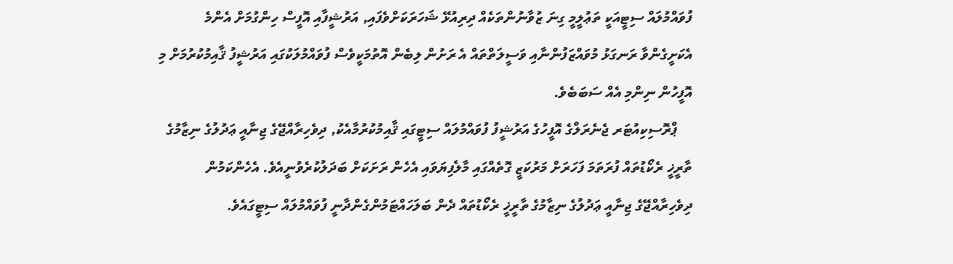ފުވައްމުލައް ސިޓީއަކީ ތަޢުލީމީ ގިނަ ޒުވާނުންތަކެއް ދިރިއުޅޭ ޝަހަރަކަށްވެފައި, އަރުޝީފާއި އޮފީސް ހިންގުމަށް އެންމެ އެކަށީގެންވާ ރަނގަޅު މުވައްޒަފުންނާއި ވަސީލަތްތައް އެ ރަށުން ލިބެން އޮތުމަކީވެސް ފުވައްމުލަކުގައި އަރުޝީފު ޤާއިމުކުރުމަށް މި އޮފީހުން ނިންމި އެއް ސަބަބެވެ.
    ޕްރޮސިކިއުޓަރ ޖެނެރަލްގެ އޮފީހުގެ އަރުޝީފު ފުވައްމުލައް ސިޓީގައި ޤާއިމުކުރުމާއެކު, ދިވެހިރާއްޖޭގެ ޖިނާއީ ޢަދުލުގެ ނިޒާމުގެ ތާރީޚީ ރެކޯޑުތައް ފުރަތަމަ ފަހަރަށް މަރުކަޒީ ގޮތެއްގައި މާލެފިޔަވައި އެހެން ރަށަކަށް ބަދަލުކުރެވުނީއެވެ. އެހެންކަމުން ދިވެހިރާއްޖޭގެ ޖިނާއީ ޢަދުލުގެ ނިޒާމުގެ ތާރީޚީ ރެކޯޑުތައް ދެން ބަލަހައްޓަމުންގެންދާނީ ފުވައްމުލައް ސިޓީގައެވެ.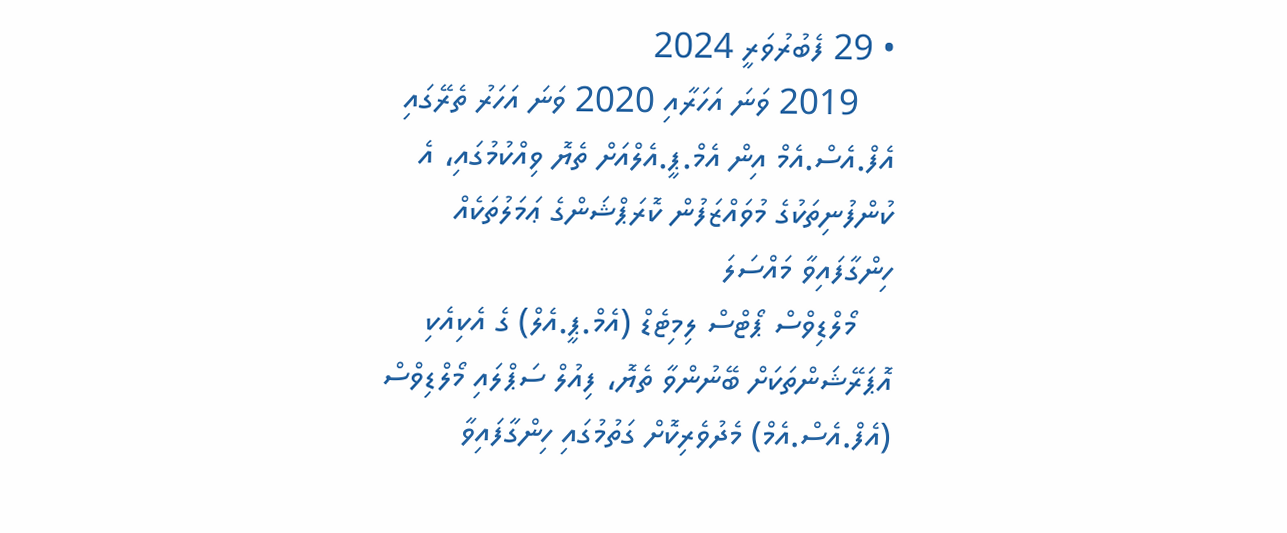• 29 ފެބުރުވަރީ 2024
    2019 ވަނަ އަހަރާއި 2020 ވަނަ އަހަރު ތެރޭގައި އެފް.އެސް.އެމް އިން އެމް.ޕީ.އެލްއަށް ތެޔޮ ވިއްކުމުގައި، އެ ކުންފުނިތަކުގެ މުވައްޒަފުން ކޮރަޕްޝަންގެ ޢަމަލުތަކެއް ހިންގާފައިވާ މައްސަލަ
    މޯލްޑިވްސް ޕޯޓްސް ލިމިޓެޑް (އެމް.ޕީ.އެލް) ގެ އެކިއެކި އޮޕަރޭޝަންތަކަށް ބޭނުންވާ ތެޔޮ، ފިއުލް ސަޕްލައި މޯލްޑިވްސް (އެފް.އެސް.އެމް) މެދުވެރިކޮށް ގަތުމުގައި ހިންގާފައިވާ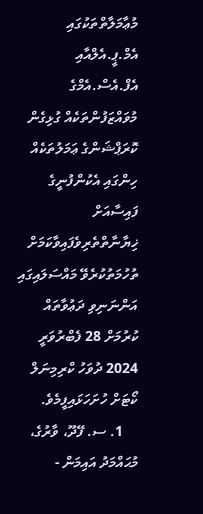މުޢާމަލާތްތަކުގައި އެމް.ޕީ.އެލްއާއި އެފް.އެސް.އެމްގެ މުވައްޒަފުންތަކެއް ގުޅިގެން ކޮރަޕްޝަންގެ ޢަމަލުތަކެއް ހިންގައި އެކުންފުނީގެ ފައިސާއަށް ޚިޔާނާތްތެރިވެފައިވާކަމަށް ތުހުމަތުކުރެވޭ މައްސަލައިގައި އަންނަނިވި ދަޢުވާތައް ކުރުމަށް 28 ފެބްރުވަރީ 2024 ދުވަހު ކްރިމިނަލް ކޯޓަށް ހުށަހަޅައިފީމެވެ.
    1. ސ. ފޭދޫ، ވާރުގެ، މުޙައްމަދު އައިމަން -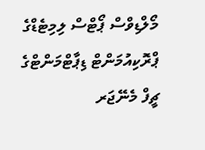މޯލްޑިވްސް ޕޯޓްސް ލިމިޓެޑްގެ ޕްރޮކިއުމަންޓް ޑިޕާޓްމަންޓްގެ ޗީފް މެނޭޖަރ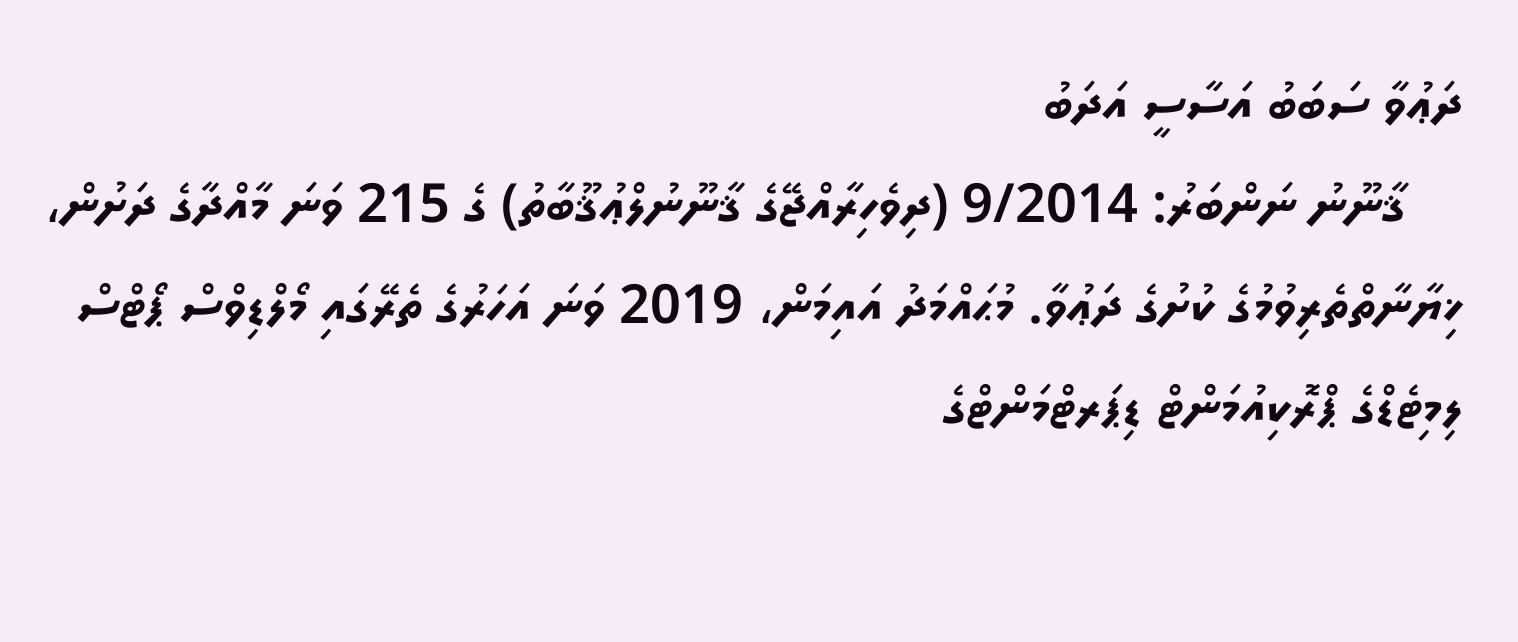ދަޢުވާ ސަބަބު އަސާސީ އަދަބު
    ޤާނޫނު ނަންބަރު: 9/2014 (ދިވެހިރާއްޖޭގެ ޤާނޫނުލްޢުޤޫބާތު) ގެ 215 ވަނަ މާއްދާގެ ދަށުން، ޚިޔާނާތްތެރިވުމުގެ ކުށުގެ ދަޢުވާ. މުޙައްމަދު އައިމަން، 2019 ވަނަ އަހަރުގެ ތެރޭގައި މޯލްޑިވްސް ޕޯޓްސް ލިމިޓެޑްގެ ޕްރޮކިއުމަންޓް ޑިޕަރޓްމަންޓްގެ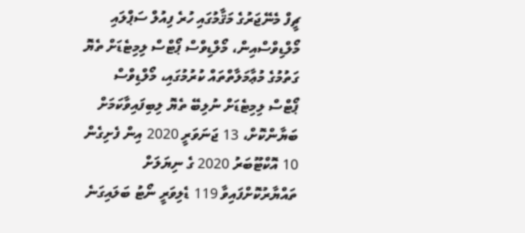ޗީފް މެނޭޖަރުގެ މަޤާމުގައި ހުރެ ފިއުލް ސަޕްލައި މޯލްޑިވްސްއިން، މޯލްޑިވްސް ޕޯޓްސް ލިމިޓެޑަށް ތެޔޮ ގަތުމުގެ މުޢާމަލާތްތައް ކުރުމުގައި، މޯލްޑިވްސް ޕޯޓްސް ލިމިޓެޑަށް ނުލިބޭ ތެޔޮ ލިބިފައިވާކަމަށް ބަޔާންކޮށް، 13 ޖަނަވަރީ 2020 އިން ފެށިގެން 10 އޮކްޓޫބަރު 2020 ގެ ނިޔަލަށް ތައްޔާރުކޮށްފައިވާ 119 ޑެލިވަރީ ނޯޓު ބަލައިގަނެ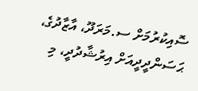ސޮއިކުރުމަށް ސ.މަރަދޫ، އާޒާދުގެ، ޙަސަންދީދީއަށް އިރުޝާދުދީ، މި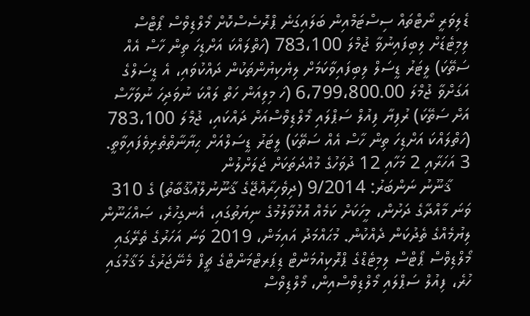ޑެލިވަރީ ނޯޓްތައް ސިސްޓަމްއިން ބަލައިގަނެ ޕްރޮސެސްކޮށް މޯލްޑިވްސް ޕޯޓްސް ލިމިޓެޑަށް ލިބިފައިނުވާ ޖުމްލަ 783،100 (ހަތްލައްކަ އަށްޑިހަ ތިން ހާސް އެއް ސަތޭކަ) ލީޓަރު ޑީސަލް ލިބިފައިވާކަމަށް ލިޔެކިޔުންތަކުން ދައްކުވައި، އެ ޑީސަލްގެ އަގަށްވާ ޖުމްލަ 6،799،800.00 (ހަ މިލިއަން ހަތް ލައްކަ ނުވަދިހަ ނުވަހާސް އަށް ސަތޭކަ) ރުފިޔާ ފިއުލް ސަޕްލައި މޯލްޑިވްސްއަށް ދައްކައި، ޖުމްލަ 783،100 (ހަތްލައްކަ އަށްޑިހަ ތިން ހާސް އެއް ސަތޭކަ) ލީޓަރު ޑީސަލްއަށް ޙިޔާނާތްތެރިވެފައިވާތީ. 3 އަހަރާއި 2 މަހާއި 12 ދުވަހުގެ މުއްދަތަކަށް ޖަލަށްލުން
    ޤާނޫނު ނަންބަރު: 9/2014 (ދިވެހިރާއްޖޭގެ ޤާނޫނުލްޢުޤޫބާތު) ގެ 310 ވަނަ މާއްދާގެ ދަށުން، މީހަކަށް ކަމެއް އޮޅުވާލުމުގެ ނިޔަތުގައި، އެނގިހުރެ، ޞައްޙަނޫން ލިޔުމެއްގެ ތެދުކަން ދެއްކުން. މުޙައްމަދު އައިމަން، 2019 ވަނަ އަހަރުގެ ތެރޭގައި މޯލްޑިވްސް ޕޯޓްސް ލިމިޓެޑްގެ ޕްރޮކިއުމަންޓް ޑިޕަރޓްމަންޓްގެ ޗީފް މެނޭޖަރުގެ މަޤާމުގައި ހުރެ، ފިއުލް ސަޕްލައި މޯލްޑިވްސްއިން، މޯލްޑިވްސް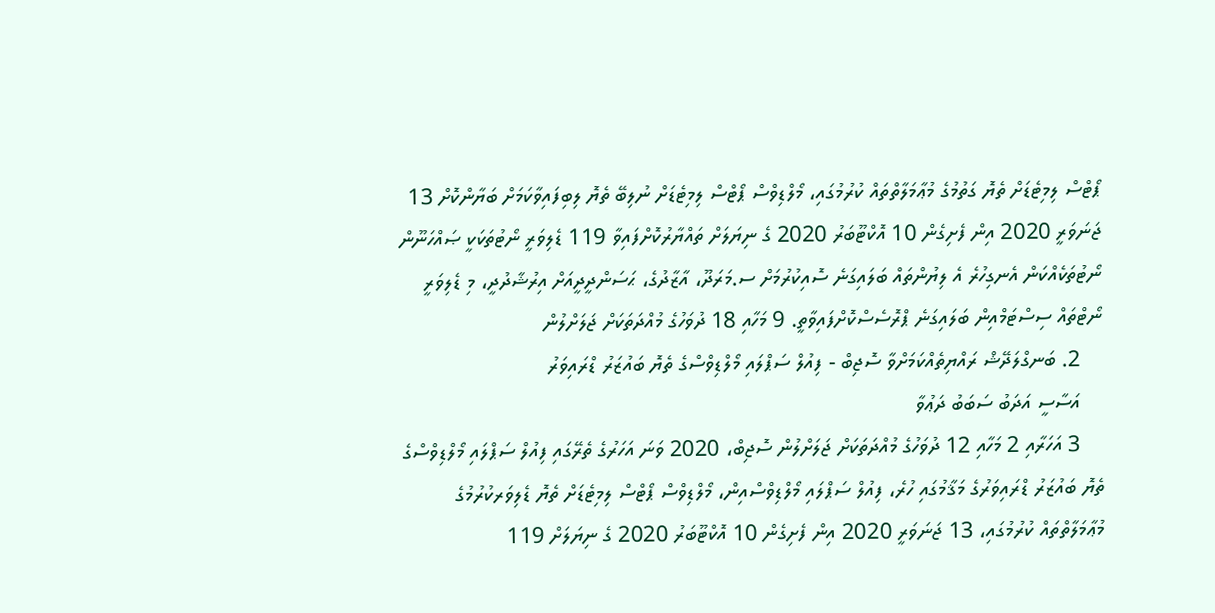ޕޯޓްސް ލިމިޓެޑަށް ތެޔޮ ގަތުމުގެ މުޢާމަލާތްތައް ކުރުމުގައި، މޯލްޑިވްސް ޕޯޓްސް ލިމިޓެޑަށް ނުލިބޭ ތެޔޮ ލިބިފައިވާކަމަށް ބަޔާންކޮށް 13 ޖަނަވަރީ 2020 އިން ފެށިގެން 10 އޮކްޓޫބަރު 2020 ގެ ނިޔަލަށް ތައްޔާރުކޮށްފައިވާ 119 ޑެލިވަރީ ނޯޓުތަކަކީ ޞައްހަނޫން ނޯޓުތަކެއްކަން އެނގިހުރެ އެ ލިޔުންތައް ބަލައިގަނެ ސޮއިކުރުމަށް ސ.މަރަދޫ، އާޒާދުގެ، ޙަސަންދީދީއަށް އިރުޝާދުދީ، މި ޑެލިވަރީ ނޯޓްތައް ސިސްޓަމްއިން ބަލައިގަނެ ޕްރޮސެސްކޮށްފައިވާތީ. 9 މަހާއި 18 ދުވަހުގެ މުއްދަތަކަށް ޖަލަށްލުން
    2. ބަނގްލަދޭޝް ރައްޔިތެއްކަމަށްވާ ސޮޖިބް - ފިއުލް ސަޕްލައި މޯލްޑިވްސްގެ ތެޔޮ ބައުޒަރު ޑްރައިވަރު
    އަސާސީ އަދަބު ސަބަބު ދަޢުވާ
    3 އަހަރާއި 2 މަހާއި 12 ދުވަހުގެ މުއްދަތަކަށް ޖަލަށްލުން ސޮޖިބް، 2020 ވަނަ އަހަރުގެ ތެރޭގައި ފިއުލް ސަޕްލައި މޯލްޑިވްސްގެ ތެޔޮ ބައުޒަރު ޑްރައިވަރުގެ މަޤާމުގައި ހުރެ، ފިއުލް ސަޕްލައި މޯލްޑިވްސްއިން، މޯލްޑިވްސް ޕޯޓްސް ލިމިޓެޑަށް ތެޔޮ ޑެލިވަރކުރުމުގެ މުޢާމަލާތްތައް ކުރުމުގައި، 13 ޖަނަވަރީ 2020 އިން ފެށިގެން 10 އޮކްޓޫބަރު 2020 ގެ ނިޔަލަށް 119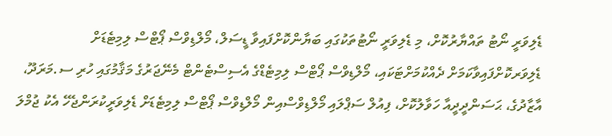ޑެލިވަރީ ނޯޓު ތައްޔާރުކޮށް، މި ޑެލިވަރީ ނޯޓުތަކުގައި ބަޔާންކޮށްފައިވާ ޑީސަލް، މޯލްޑިވްސް ޕޯޓްސް ލިމިޓެޑަށް ޑެލިވަރކޮށްފައިވާކަމަށް ދެއްކުމަށްޓަކައި، މޯލްޑިވްސް ޕޯޓްސް ލިމިޓެޑްގެ އެސިސްޓެންޓް މެނޭޖަރުގެ މަޤާމުގައި ހުރި ސ.މަރަދޫ، އާޒާދުގެ، ޙަސަންދީދީއާ ހަވާލުކޮށް، ފިއުލް ސަޕްލައި މޯލްޑިވްސްއިން މޯލްޑިވްސް ޕޯޓްސް ލިމިޓެޑަށް ޑެލިވަރީކުރަންޖެހޭ އެކު ޖުމްލަ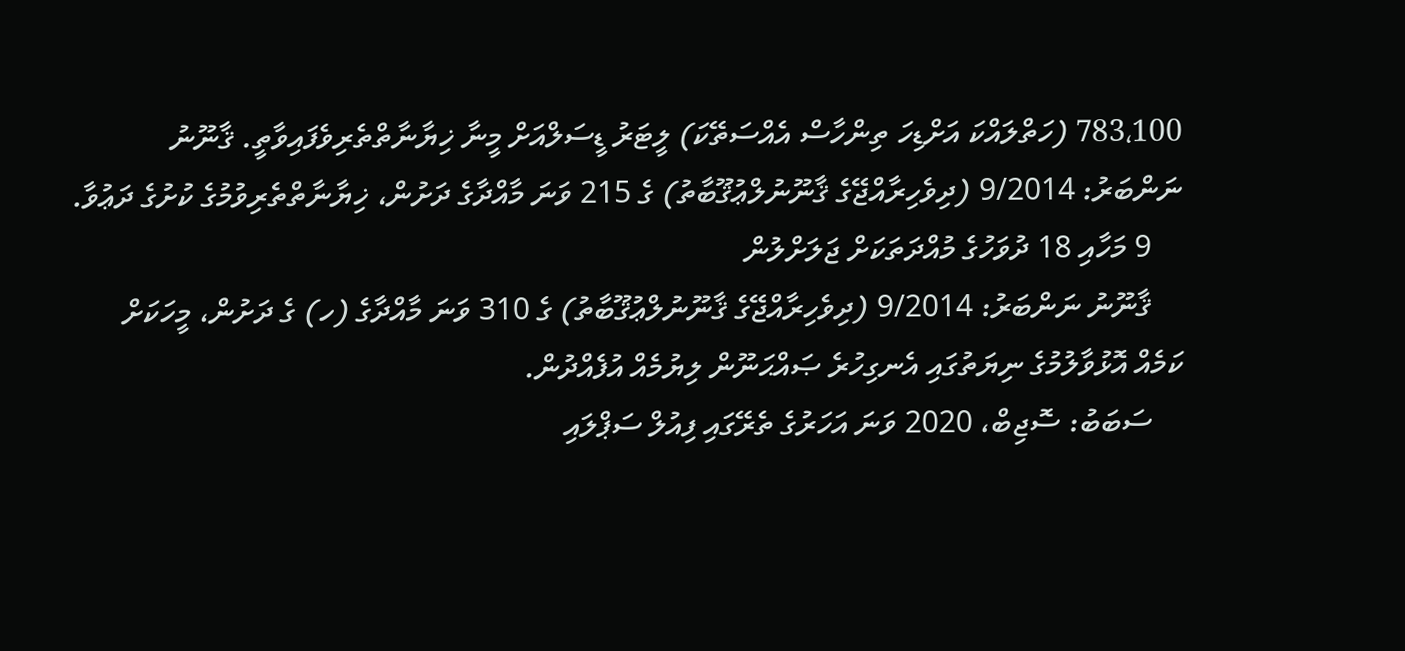783،100 (ހަތްލައްކަ އަށްޑިހަ ތިންހާސް އެއްސަތޭކަ) ލީޓަރު ޑީސަލްއަށް މީނާ ޚިޔާނާތްތެރިވެފައިވާތީ. ޤާނޫނު ނަންބަރު: 9/2014 (ދިވެހިރާއްޖޭގެ ޤާނޫނުލްޢުޤޫބާތު) ގެ 215 ވަނަ މާއްދާގެ ދަށުން، ޚިޔާނާތްތެރިވުމުގެ ކުށުގެ ދަޢުވާ.
    9 މަހާއި 18 ދުވަހުގެ މުއްދަތަކަށް ޖަލަށްލުން
    ޤާނޫނު ނަންބަރު: 9/2014 (ދިވެހިރާއްޖޭގެ ޤާނޫނުލްޢުޤޫބާތު) ގެ 310 ވަނަ މާއްދާގެ (ހ) ގެ ދަށުން، މީހަކަށް ކަމެއް އޮޅުވާލުމުގެ ނިޔަތުގައި އެނގިހުރެ ޞައްޙަނޫން ލިޔުމެއް އުފެއްދުން.
    ސަބަބު: ސޮޖިބް، 2020 ވަނަ އަހަރުގެ ތެރޭގައި ފިއުލް ސަޕްލައި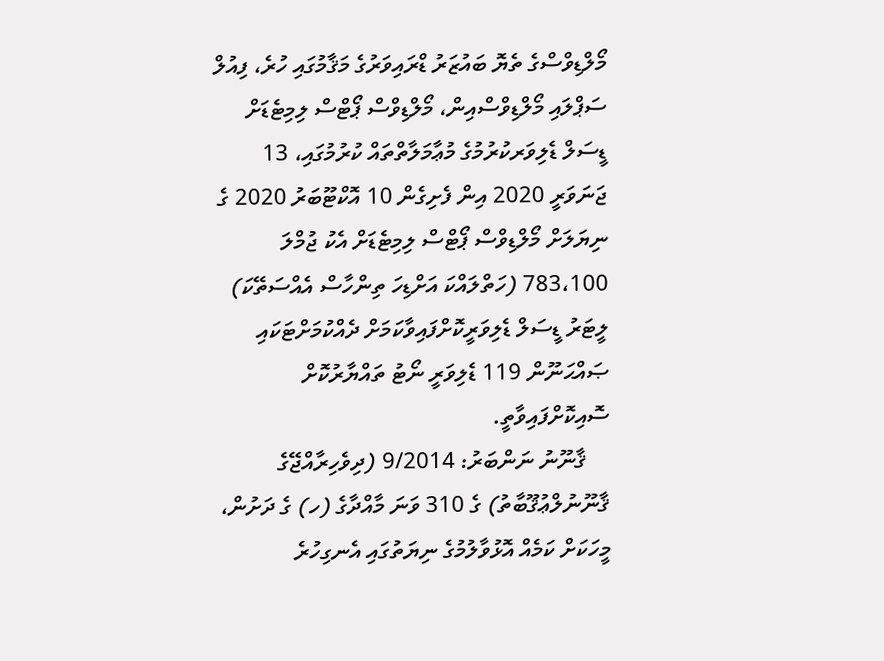މޯލްޑިވްސްގެ ތެޔޮ ބައުޒަރު ޑްރައިވަރުގެ މަޤާމުގައި ހުރެ، ފިއުލް ސަޕްލައި މޯލްޑިވްސްއިން، މޯލްޑިވްސް ޕޯޓްސް ލިމިޓެޑަށް ޑީސަލް ޑެލިވަރކުރުމުގެ މުޢާމަލާތްތައް ކުރުމުގައި، 13 ޖަނަވަރީ 2020 އިން ފެށިގެން 10 އޮކްޓޫބަރު 2020 ގެ ނިޔަލަށް މޯލްޑިވްސް ޕޯޓްސް ލިމިޓެޑަށް އެކު ޖުމްލަ 783،100 (ހަތްލައްކަ އަށްޑިހަ ތިންހާސް އެއްސަތޭކަ) ލީޓަރު ޑީސަލް ޑެލިވަރީކޮށްފައިވާކަމަށް ދެއްކުމަށްޓަކައި ޞައްޙަނޫން 119 ޑެލިވަރީ ނޯޓު ތައްޔާރުކޮށް ސޮއިކޮށްފައިވާތީ.
    ޤާނޫނު ނަންބަރު: 9/2014 (ދިވެހިރާއްޖޭގެ ޤާނޫނުލްޢުޤޫބާތު) ގެ 310 ވަނަ މާއްދާގެ (ހ) ގެ ދަށުން، މީހަކަށް ކަމެއް އޮޅުވާލުމުގެ ނިޔަތުގައި އެނގިހުރެ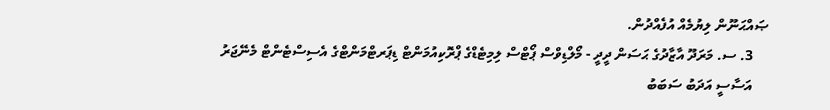ޞައްޙަނޫން ލިޔުމެއް އުފެއްދުން.
    3. ސ. މަރަދޫ އާޒާދުގެ ޙަސަން ދީދީ - މޯލްޑިވްސް ޕޯޓްސް ލިމިޓެޑްގެ ޕްރޮކިއުމަންޓް ޑިޕަރޓްމަންޓްގެ އެސިސްޓެންޓް މެނޭޖަރު
    އަސާސީ އަދަބު ސަބަބު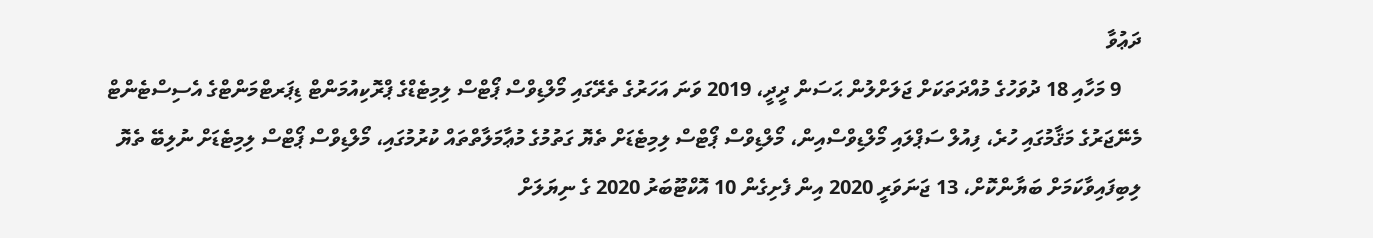ދަޢުވާ
    9 މަހާއި 18 ދުވަހުގެ މުއްދަތަކަށް ޖަލަށްލުން ޙަސަން ދީދީ، 2019 ވަނަ އަހަރުގެ ތެރޭގައި މޯލްޑިވްސް ޕޯޓްސް ލިމިޓެޑްގެ ޕްރޮކިއުމަންޓް ޑިޕަރޓްމަންޓްގެ އެސިސްޓެންޓް މެނޭޖަރުގެ މަޤާމުގައި ހުރެ، ފިއުލް ސަޕްލައި މޯލްޑިވްސްއިން، މޯލްޑިވްސް ޕޯޓްސް ލިމިޓެޑަށް ތެޔޮ ގަތުމުގެ މުޢާމަލާތްތައް ކުރުމުގައި، މޯލްޑިވްސް ޕޯޓްސް ލިމިޓެޑަށް ނުލިބޭ ތެޔޮ ލިބިފައިވާކަމަށް ބަޔާންކޮށް، 13 ޖަނަވަރީ 2020 އިން ފެށިގެން 10 އޮކްޓޫބަރު 2020 ގެ ނިޔަލަށް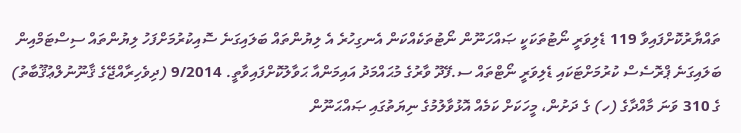ތައްޔާރުކޮށްފައިވާ 119 ޑެލިވަރީ ނޯޓުތަކަކީ ޞައްހަނޫން ނޯޓުތަކެއްކަން އެނގިހުރެ އެ ލިޔުންތައް ބަލައިގަނެ ސޮއިކުރުމަށްފަހު ލިޔުންތައް ސިސްޓަމްއިން ބަލައިގަނެ ޕްރޮސެސް ކުރުމަށްޓަކައި ޑެލިވަރީ ނޯޓްތައް ސ.ފޭދޫ ވާރުގެ މުޙައްމަދު އައިމަންއާ ޙަވާލުކޮށްފައިވާތީ. 9/2014 (ދިވެހިރާއްޖޭގެ ޤާނޫނުލްޢުޤޫބާތު) ގެ 310 ވަނަ މާއްދާގެ (ހ) ގެ ދަށުން، މީހަކަށް ކަމެއް އޮޅުވާލުމުގެ ނިޔަތުގައި ޞައްޙަނޫން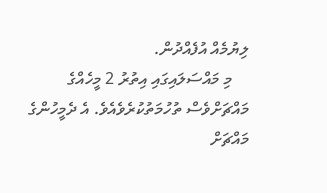ލިޔުމެއް އުފެއްދުން.
    މި މައްސަލައިގައި އިތުރު 2 މީހެއްގެ މައްޗަށްވެސް ތުހުމަތުކުރެވެއެވެ. އެ ދެމީހުންގެ މައްޗަށް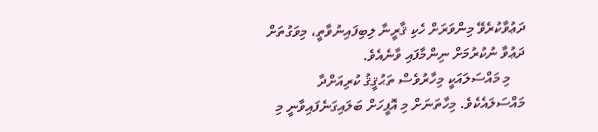ދަޢުވާކުރެވޭ މިންވަރަށް ހެކި ޤާރީނާ ލިބިފައިނުވާތީ، މިވަގުތަށް ދަޢުވާ ނުކުރުމަށް ނިންމާފައި ވާނެއެވެ.
    މި މައްސަލައަކީ މިހާރުވެސް ތަޙުޤީޤު ކުރިއަށްދާ މައްސަލައެކެވެ. މިހާތަނަށް މި އޮފީހަށް ބަލައިގަނެފައިވާނީ މި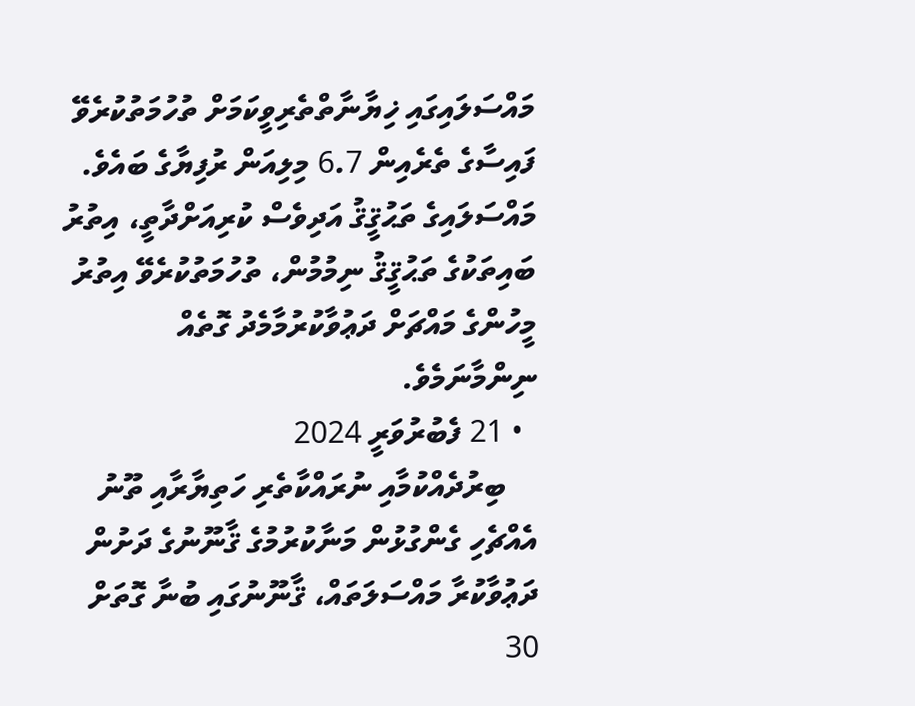މައްސަލައިގައި ޚިޔާނާތްތެރިވީކަމަށް ތުހުމަތުކުރެވޭ ފައިސާގެ ތެރެއިން 6.7 މިލިއަން ރުފިޔާގެ ބައެވެ. މައްސަލައިގެ ތަޙުޤީޤު އަދިވެސް ކުރިއަށްދާތީ، އިތުރު ބައިތަކުގެ ތަޙުޤީޤު ނިމުމުން، ތުހުމަތުކުރެވޭ އިތުރު މީހުންގެ މައްޗަށް ދަޢުވާކުރުމާމެދު ގޮތެއް ނިންމާނަމެވެ.
  • 21 ފެބުރުވަރީ 2024
    ބިރުދެއްކުމާއި ނުރައްކާތެރި ހަތިޔާރާއި ތޫނު އެއްޗެހި ގެންގުޅުން މަނާކުރުމުގެ ޤާނޫނުގެ ދަށުން ދަޢުވާކުރާ މައްސަލަތައް، ޤާނޫނުގައި ބުނާ ގޮތަށް 30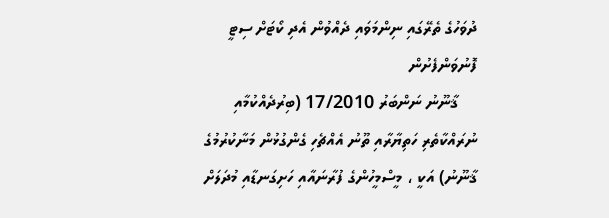ދުވަހުގެ ތެރޭގައި ނިންމަވައި ދެއްވުން އެދި ކޯޓަށް ސިޓީ ފޮނުވަންފެށުން
    ޤާނޫނު ނަންބަރު 17/2010 (ބިރުދެއްކުމާއި ނުރައްކާތެރި ހަތިޔާރާއި ތޫނު އެއްޗެހި ގެންގުޅުން މަނާކުރުމުގެ ޤާނޫނު) އަކީ ، މީސްމީހުންގެ ފުރާނައާއި ހަށިގަނޑާއި މުދަލަށް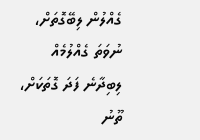ގެއްލުން ލިބޭގޮތަށް، ނުވަތަ ގެއްލުމެއް ލިބިދާނެ ފަދަ ގޮތަކަށް، ތޫނު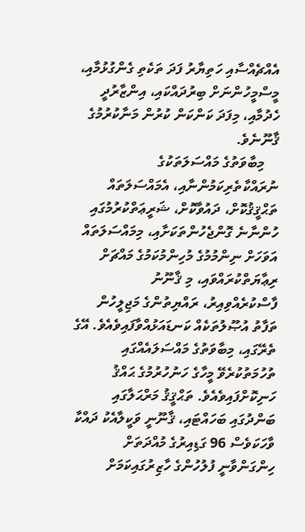އެއްޗެއްސާއި ހަތިޔާރު ފަދަ ތަކެތި ގެންގުޅުމާއި، މީސްމީހުންނަށް ބިރުދައްކައި، އިންޒާރުދީ ހެދުމާއި، މިފަދަ ކަންކަން ކުރުން މަނާކުރުމުގެ ޤާނޫނެވެ.
    މިބާވަތުގެ މައްސަލަތަކުގެ ނުރައްކާތެރިކަމުންނާއި، އެމައްސަލަތައް ތަޙްޤީޤުކޮށް، ދައުވާކޮށް، ޝަރީޢަތްކުރުމުގައި ހުންނާނެ ގޮންޖެހުންތަކަށާއި، މިމައްސަލަތައް އަވަހަށް ނިންމުމުގެ މުހިންމުކަމުގެ މައްޗަށް ރިޢާޔަތްކުރައްވައި، މި ޤާނޫނު ފާސްކުރެއްވިއިރު، ރައްޔިތުންގެ މަޖިލީހުން ތަފާތު އުޞޫލުތަކެއް ކަނޑައަޅުއްވާފައިވެއެވެ. އޭގެ ތެރޭގައި، މިބާވަތުގެ މައްސަލައެއްގައި ތުހުމަތުކުރެވޭ މީހާގެ ހަނުހުރުމުގެ ޙައްޤު ހަނިކޮށްފައިވެއެވެ. ތަޙްޤީޤު މަރްޙަލާގައި ބަންދުގައި ބަހައްޓައި، ޤާނޫނީ ވަކީލާއެކު ދައްކާ ވާހަކަވެސް 96 ގަޑިއިރުގެ މުއްދަތަށް ހިންގަންވާނީ ފުލުހުންގެ ހާޒިރުގައިކަމަށް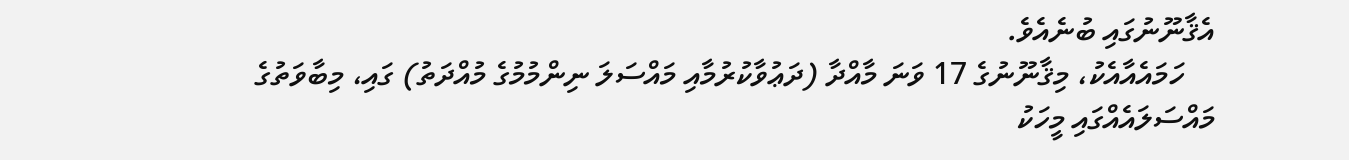އެޤާނޫނުގައި ބުނެއެވެ.
    ހަމައެއާއެކު، މިޤާނޫނުގެ 17 ވަނަ މާއްދާ (ދަޢުވާކުރުމާއި މައްސަލަ ނިންމުމުގެ މުއްދަތު) ގައި، މިބާވަތުގެ މައްސަލައެއްގައި މީހަކު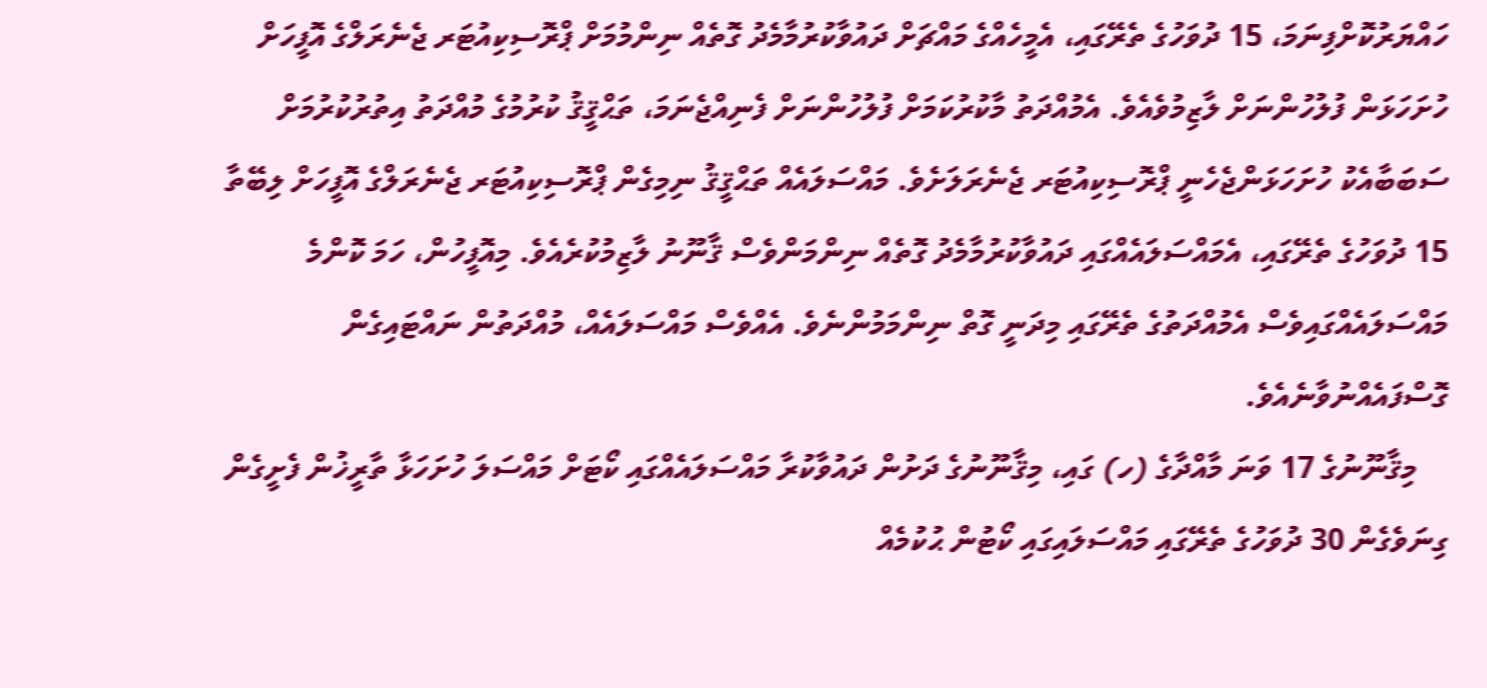ހައްޔަރުކޮށްފިނަމަ، 15 ދުވަހުގެ ތެރޭގައި، އެމީހެއްގެ މައްޗަށް ދައުވާކުރުމާމެދު ގޮތެއް ނިންމުމަށް ޕްރޮސިކިއުޓަރ ޖެނެރަލްގެ އޮފީހަށް ހުށަހަޅަން ފުލުހުންނަށް ލާޒިމުވެއެވެ. އެމުއްދަތު މާކުރުކަމަށް ފުލުހުންނަށް ފެނިއްޖެނަމަ، ތަޙްޤީޤު ކުރުމުގެ މުއްދަތު އިތުރުކުރުމަށް ސަބަބާއެކު ހުށަހަޅަންޖެހެނީ ޕްރޮސިކިއުޓަރ ޖެނެރަލަށެވެ. މައްސަލައެއް ތަޙްޤީޤު ނިމިގެން ޕްރޮސިކިއުޓަރ ޖެނެރަލްގެ އޮފީހަށް ލިބޭތާ 15 ދުވަހުގެ ތެރޭގައި، އެމައްސަލައެއްގައި ދައުވާކުރުމާމެދު ގޮތެއް ނިންމަންވެސް ޤާނޫނު ލާޒިމުކުރެއެވެ. މިއޮފީހުން، ހަމަ ކޮންމެ މައްސަލައެއްގައިވެސް އެމުއްދަތުގެ ތެރޭގައި މިދަނީ ގޮތް ނިންމަމުންނެވެ. އެއްވެސް މައްސަލައެއް، މުއްދަތުން ނައްޓައިގެން ގޮސްފައެއްނުވާނެއެވެ.
    މިޤާނޫނުގެ 17 ވަނަ މާއްދާގެ (ހ) ގައި، މިޤާނޫނުގެ ދަށުން ދައުވާކުރާ މައްސަލައެއްގައި ކޯޓަށް މައްސަލަ ހުށަހަޅާ ތާރީޚުން ފެށީގެން ގިނަވެގެން 30 ދުވަހުގެ ތެރޭގައި މައްސަލައިގައި ކޯޓުން ޙުކުމެއް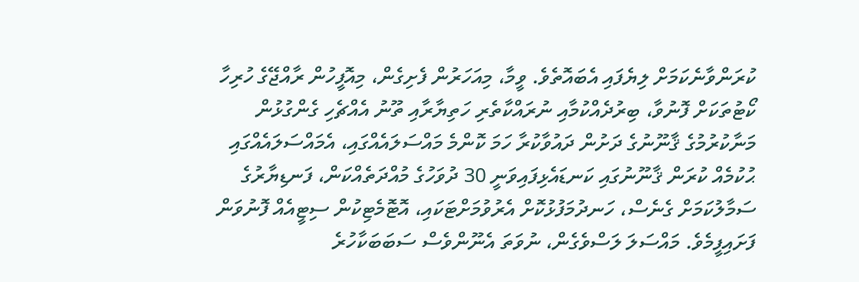ކުރަންވާނެކަމަށް ލިޔެފައި އެބައޮތެވެ. ވީމާ، މިއަހަރުން ފެށިގެން، މިއޮފީހުން ރާއްޖޭގެ ހުރިހާ ކޯޓުތަކަށް ފޮނުވާ، ބިރުދެއްކުމާއި ނުރައްކާތެރި ހަތިޔާރާއި ތޫނު އެއްޗެހި ގެންގުޅުން މަނާކުރުމުގެ ޤާނޫނުގެ ދަށުން ދައުވާކުރާ ހަމަ ކޮންމެ މައްސަލައެއްގައި، އެމައްސަލައެއްގައި ޙުކުމެއް ކުރަން ޤާނޫނުގައި ކަނޑައެޅިފައިވަނީ 30 ދުވަހުގެ މުއްދަތެއްކަން، ފަނޑިޔާރުގެ ސަމާލުކަމަށް ގެނެސް، ހަނދުމަފުޅުކޮށް އެރުވުމަށްޓަކައި، އޮޓޮމެޓިކުން ސިޓީއެއް ފޮނުވަން ފަށައިފީމެވެ. މައްސަލަ ލަސްވެގެން، ނުވަތަ އެނޫންވެސް ސަބަބަކާހުރެ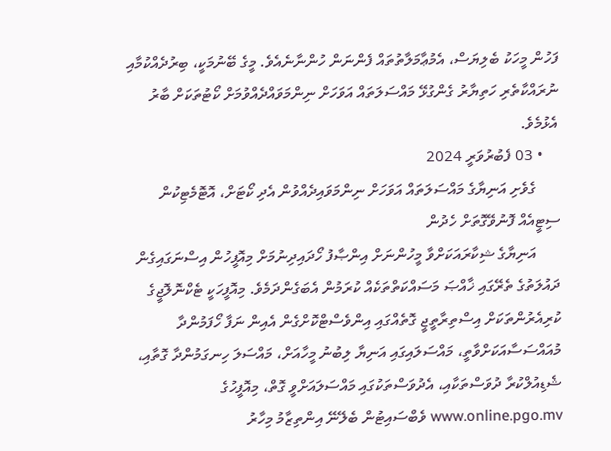ފަހުން މީހަކު ބެލިޔަސް، އެމުޢާމަލާތުތައް ފެންނަން ހުންނާނެއެވެ. މީގެ ބޭނުމަކީ، ބިރުދެއްކުމާއި ނުރައްކާތެރި ހަތިޔާރު ގެންގުޅޭ މައްސަލަތައް އަވަހަށް ނިންމަވައްދެއްވުމަށް ކޯޓުތަކަށް ބާރު އެޅުމެވެ.
    • 03 ފެބުރުވަރީ 2024
      ގެވެށި އަނިޔާގެ މައްސަލަތައް އަވަހަށް ނިންމަވައިދެއްވުން އެދި ކޯޓަށް، އޮޓޮމެޓިކުން ސިޓީއެއް ފޮނުވޭގޮތަށް ހެދުން
      އަނިޔާގެ ޝިކާރައަކަށްވާ މީހުންނަށް އިންޞާފު ހޯދައިދިނުމަށް މިއޮފީހުން އިސްނަގައިގެން ދައުލަތުގެ ތެރޭގައި ޚާއްޞަ މަސައްކަތްތަކެއް ކުރަމުން އެބަގެންދަމެވެ. މިއޮފީހަކީ ޓެކްނޮލޮޖީގެ ކުރިއެރުންތަކަށް އިސްތިރާތީޖީ ގޮތެއްގައި އިންވެސްޓްކޮށްގެން އެއިން ނަފާ ހޯފަމުންދާ މުއައްސަސާއަކަށްވާތީ، މައްސަލައިގައި އަނިޔާ ލިބުނު މީހާއަށް، މައްސަލަ ހިނގަމުންދާ ގޮތާއި، ޝެޑިއުލްކުރާ ދުވަސްތަކާއި، އެދުވަސްތަކުގައި މައްސަލައަށްވީ ގޮތް، މިއޮފީހުގެ www.online.pgo.mv ވެބްސައިޓުން ބެލޭނޭ އިންތިޒާމު މިހާރު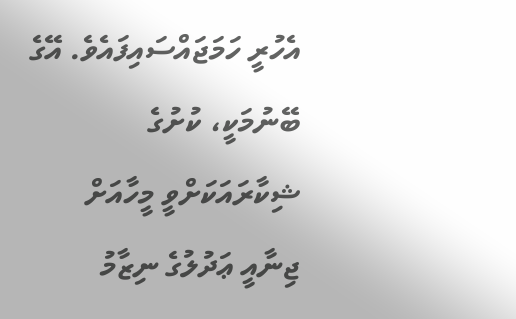އެހުރީ ހަމަޖައްސައިފައެވެ. އޭގެ ބޭނުމަކީ، ކުށުގެ ޝިކާރައަކަށްވީ މީހާއަށް ޖިނާއީ ޢަދުލުގެ ނިޒާމު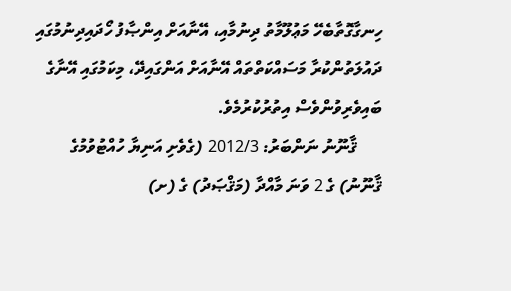ހިނގާގޮތާބެހޭ މަޢުލޫމާތު ދިނުމާއި، އޭނާއަށް އިންޞާފު ހޯދައިދިނުމުގައި ދައުލަތުންކުރާ މަސައްކަތްތައް އޭނާއަށް އަންގައިދޭ، މިކަމުގައި އޭނާގެ ބައިވެރިވުންވެސް އިތުރުކުރުމެވެ.
      ޤާނޫނު ނަންބަރު: 2012/3 (ގެވެށި އަނިޔާ ހުއްޓުވުމުގެ ޤާނޫނު) ގެ 2 ވަނަ މާއްދާ (މަޤްޞަދު) ގެ (ށ)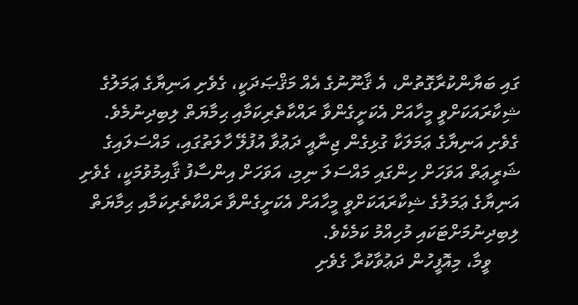ގައި ބަޔާންކުރާގޮތުން، އެ ޤާނޫނުގެ އެއް މަޤްޞަދަކީ، ގެވެށި އަނިޔާގެ ޢަމަލުގެ ޝިކާރައަކަށްވީ މީހާއަށް އެކަށީގެންވާ ރައްކާތެރިކަމާއި ޙިމާޔަތް ލިބިދިނުމެވެ. ގެވެށި އަނިޔާގެ ޢަމަލަކާ ގުޅިގެން ޖިނާއީ ދަޢުވާ އުފުލޭ ހާލަތުގައި، މައްސަލައިގެ ޝަރީޢަތް އަވަހަށް ހިންގައި މައްސަލަ ނިމި، އަވަހަށް އިންސާފު ޤާއިމުވުމަކީ، ގެވެށި އަނިޔާގެ ޢަމަލުގެ ޝިކާރައަކަށްވީ މީހާއަށް އެކަށީގެންވާ ރައްކާތެރިކަމާއި ޙިމާޔަތް ލިބިދިނުމަށްޓަކައި މުހިއްމު ކަމެކެވެ.
      ވީމާ، މިއޮފީހުން ދަޢުވާކުރާ ގެވެށި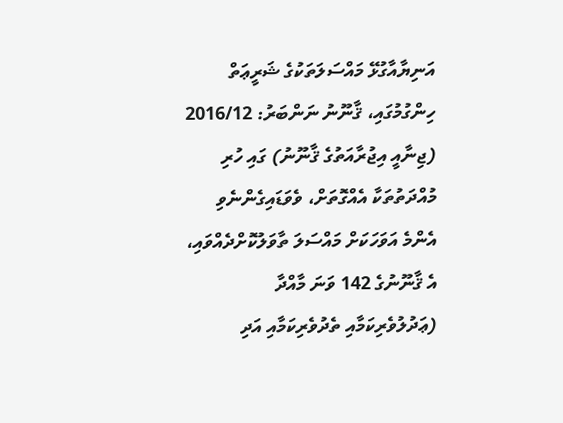އަނިޔާއާގުޅޭ މައްސަލަތަކުގެ ޝަރީޢަތް ހިންގުމުގައި، ޤާނޫނު ނަންބަރު: 2016/12 (ޖިނާއީ އިޖުރާއަތުގެ ޤާނޫނު) ގައި ހުރި މުއްދަތުތަކާ އެއްގޮތަށް، ވެވަޑައިގެންނެވި އެންމެ އަވަހަކަށް މައްސަލަ ތާވަލުކޮށްދެއްވައި، އެ ޤާނޫނުގެ 142 ވަނަ މާއްދާ (ޢަދުލުވެރިކަމާއި ތެދުވެރިކަމާއި އަދި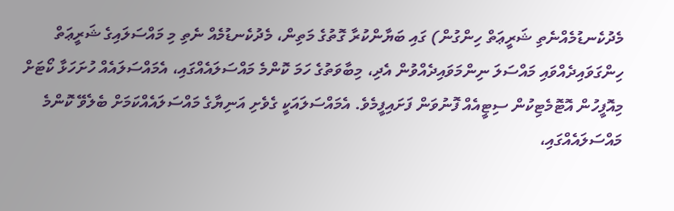މެދުކެނޑުމެއްނެތި ޝަރީޢަތް ހިންގުން) ގައި ބަޔާންކުރާ ގޮތުގެ މަތިން، މެދުކެނޑުމެއް ނެތި މި މައްސަލައިގެ ޝަރީޢަތް ހިންގަވައިދެއްވައި މައްސަލަ ނިންމަވައިދެއްވުން އެދި، މިބާވަތުގެ ހަމަ ކޮންމެ މައްސަލައެއްގައި، އެމައްސަލައެއް ހުށަހަޅާ ކޯޓަށް މިއޮފީހުން އޮޓޮމެޓިކުން ސިޓީއެއް ފޮނުވަން ފަށައިފީމެވެ. އެމައްސަލައަކީ ގެވެށި އަނިޔާގެ މައްސަލައެއްކަމަށް ބެލެވޭ ކޮންމެ މައްސަލައެއްގައި،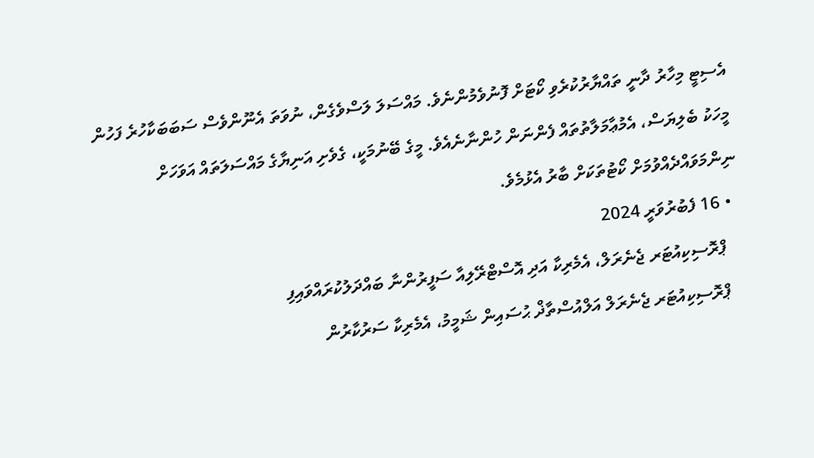އެސިޓީ މިހާރު ދާނީ ތައްޔާރުކުރެވި ކޯޓަށް ފޮނުވެމުންނެވެ. މައްސަލަ ލަސްވެގެން، ނުވަތަ އެނޫންވެސް ސަބަބަކާހުރެ ފަހުން މީހަކު ބެލިޔަސް، އެމުޢާމަލާތުތައް ފެންނަން ހުންނާނެއެވެ. މީގެ ބޭނުމަކީ، ގެވެށި އަނިޔާގެ މައްސަލަތައް އަވަހަށް ނިންމަވައްދެއްވުމަށް ކޯޓުތަކަށް ބާރު އެޅުމެވެ.
  • 16 ފެބުރުވަރީ 2024
    ޕްރޮސިކިއުޓަރ ޖެނެރަލް، އެމެރިކާ އަދި އޮސްޓްރޭލިއާ ސަފީރުންނާ ބައްދަލުކުރައްވައިފި
    ޕްރޮސިކިއުޓަރ ޖެނެރަލް އަލްއުސްތާޛް ޙުސައިން ޝަމީމު، އެމެރިކާ ސަރުކާރުން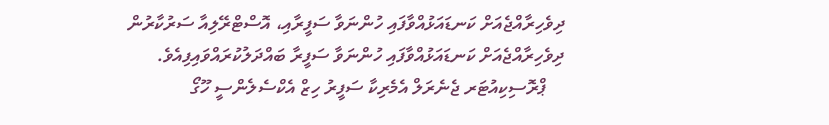ދިވެހިރާއްޖެއަށް ކަނޑައަޅުއްވާފައި ހުންނަވާ ސަފީރާއި، އޮސްޓްރޭލިއާ ސަރުކާރުން ދިވެހިރާއްޖެއަށް ކަނޑައަޅުއްވާފައި ހުންނަވާ ސަފީރާ ބައްދަލުކުރައްވައިފިއެވެ.
    ޕްރޮސިކިއުޓަރ ޖެނެރަލް އެމެރިކާ ސަފީރު ހިޒް އެކްސެލެންސީ ހޫގޯ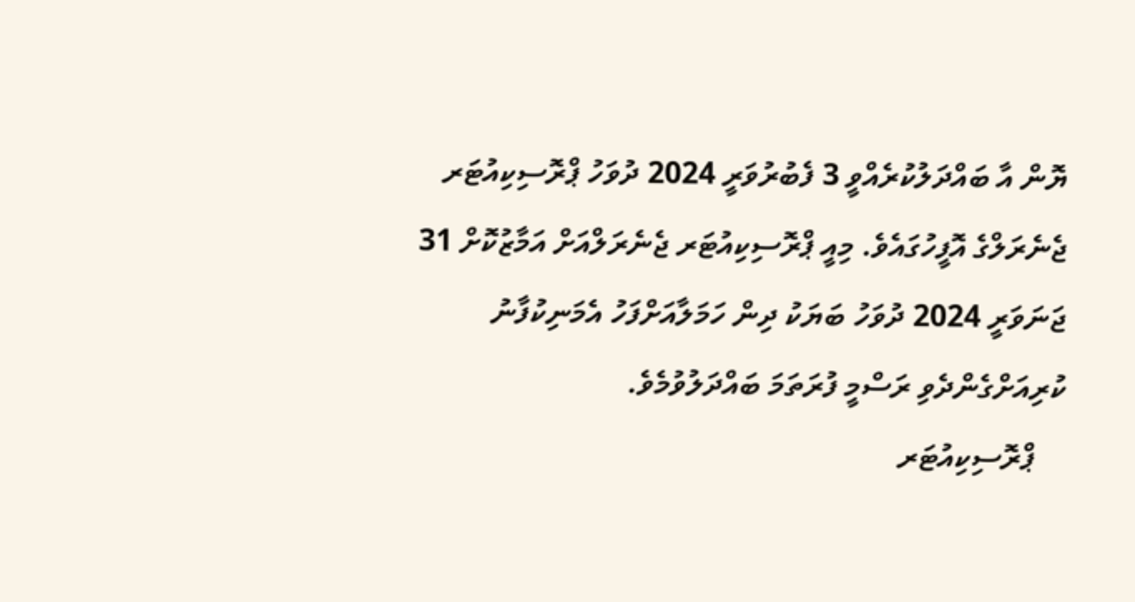ޔޮން އާ ބައްދަލުކުރެއްވީ 3 ފެބުރުވަރީ 2024 ދުވަހު ޕްރޮސިކިއުޓަރ ޖެނެރަލްގެ އޮފީހުގައެވެ. މިއީ ޕްރޮސިކިއުޓަރ ޖެނެރަލްއަށް އަމާޒުކޮށް 31 ޖަނަވަރީ 2024 ދުވަހު ބަޔަކު ދިން ހަމަލާއަށްފަހު އެމަނިކުފާނު ކުރިއަށްގެންދެވި ރަސްމީ ފުރަތަމަ ބައްދަލުވުމެވެ.
    ޕްރޮސިކިއުޓަރ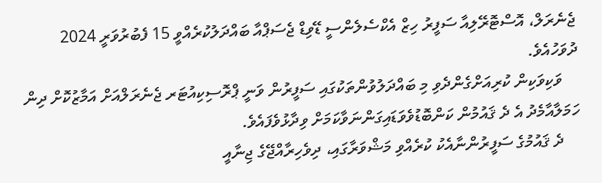ޖެނެރަލް، އޮސްޓޮރޭލިއާ ސަފީރު ހިޒް އެކްސެލެންސީ ޑޭވިޑް ޖެސަޕްއާ ބައްދަލުކުރެއްވީ 15 ފެބުރުވަރީ 2024 ދުވަހުއެވެ.
    ވަކިވަކިން ކުރިއަށްގެންދެވި މި ބައްދަލުވުންތަކުގައި ސަފީރުން ވަނީ ޕްރޮސިކިއުޓަރ ޖެނެރަލްއަށް އަމާޒުކޮށް ދިން ހަމަލާއާމެދު އެ ދެ ޤައުމުން ކަންބޮޑުވެވަޑައިގަންނަވާކަމަށް ވިދާޅުވެފައެވެ.
    ދެ ޤައުމުގެ ސަފީރުންނާއެކު ކުރެއްވި މަޝްވަރާގައި، ދިވެހިރާއްޖޭގެ ޖިނާއީ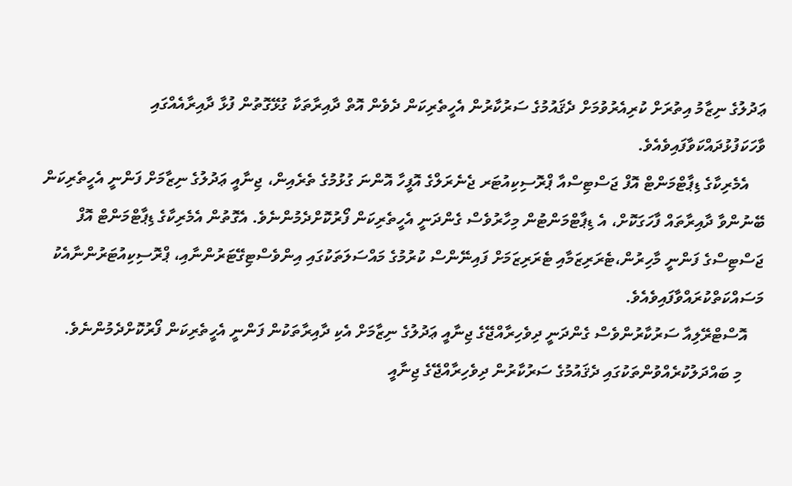ޢަދުލުގެ ނިޒާމު އިތުރަށް ކުރިއެރުވުމަށް ދެޤައުމުގެ ސަރުކާރުން އެހީތެރިކަން ދެވެން އޮތް ދާއިރާތަކާ ގުޅޭގޮތުން ފުޅާ ދާއިރާއެއްގައި ވާހަކަފުޅުދައްކަވާފައިވެއެވެ.
    އެމެރިކާގެ ޑިޕާޓްމަންޓް އޮފް ޖަސްޓިސްއާ ޕްރޮސިކިއުޓަރ ޖެނެރަލްގެ އޮފީހާ އޮންނަ ގުޅުމުގެ ތެރެއިން، ޖިނާއީ ޢަދުލުގެ ނިޒާމަށް ފަންނީ އެހީތެރިކަން ބޭނުންވާ ދާއިރާތައް ފާހަގަކޮށް، އެ ޑިޕާޓްމަންޓުން މިހާރުވެސް ގެންދަނީ އެހީތެރިކަން ފޯރުކޮށްދެމުންނެވެ. އެގޮތުން އެމެރިކާގެ ޑިޕާޓްމަންޓް އޮފް ޖަސްޓިސްގެ ފަންނީ މާހިރުން،ޓެރަރިޒަމާއި ޓެރަރިޒަމަށް ފައިނޭންސް ކުރުމުގެ މައްސަލަތަކުގައި އިންވެސްޓިގޭޓަރުންނާއި، ޕްރޮސިކިއުޓަރުންނާއެކު މަސައްކަތްކުރައްވާފައިވެއެވެ.
    އޮސްޓްރޭލިއާ ސަރުކާރުންވެސް ގެންދަނީ ދިވެހިރާއްޖޭގެ ޖިނާއީ ޢަދުލުގެ ނިޒާމަށް އެކި ދާއިރާތަކުން ފަންނީ އެހީތެރިކަން ފޯރުކޮށްދެމުންނެވެ.
     މި ބައްދަލުކުރެއްވުންތަކުގައި ދެޤައުމުގެ ސަރުކާރުން ދިވެހިރާއްޖޭގެ ޖިނާއީ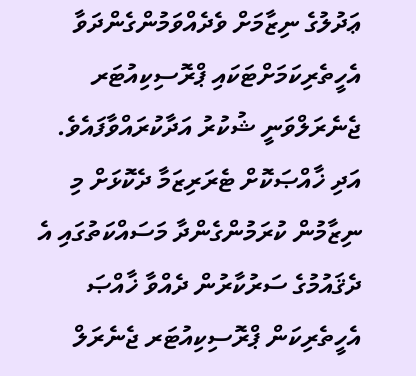ޢަދުލުގެ ނިޒާމަށް ވެދެއްވަމުންގެންދަވާ އެހީތެރިކަމަށްޓަކައި ޕްރޮސިކިއުޓަރ ޖެނެރަލްވަނީ ޝުކުރު އަދާކުރައްވާފައެވެ. އަދި ޚާއްޞަކޮށް ޓެރަރިޒަމާ ދެކޮޅަށް މި ނިޒާމުން ކުރަމުންގެންދާ މަސައްކަތުގައި އެ ދެޤައުމުގެ ސަރުކާރުން ދެއްވާ ޚާއްޞަ އެހީތެރިކަން ޕްރޮސިކިއުޓަރ ޖެނެރަލް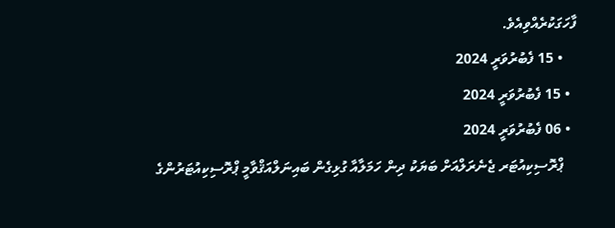ފާހަގަކުރެއްވިއެވެ.
    • 15 ފެބުރުވަރީ 2024
  • 15 ފެބުރުވަރީ 2024
  • 06 ފެބުރުވަރީ 2024
    ޕްރޮސިކިއުޓަރ ޖެނެރަލްއަށް ބަޔަކު ދިން ހަމަލާއާ ގުޅިގެން ބައިނަލްއަޤްވާމީ ޕްރޮސިކިއުޓަރުންގެ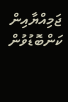ޖަމިއްޔާއިން ކަންބޮޑުވުން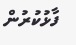ފާޅުކުރުން